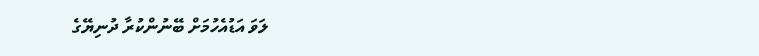ލަވަ އަޑުއެހުމަށް ބޭނުންކުރާ ދުނިޔޭގެ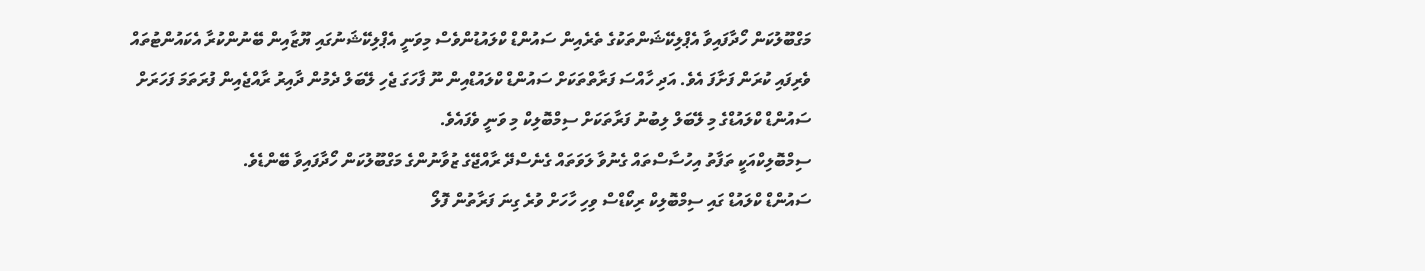މަގްބޫލުކަން ހޯދާފައިވާ އެޕްލިކޭޝަންތަކުގެ ތެރެއިން ސައުންޑް ކްލައުޑުންވެސް މިވަނީ އެޕްލިކޭޝަނުގައި ޔޫޒާއިން ބޭނުންކުރާ އެކައުންޓުތައް ވެރިފައި ކުރަން ފަށާފަ އެވެ. އަދި ހާއްސަ ފަރާތްތަކަށް ސައުންޑް ކްލައުޑްއިން ނޫ ފާހަގަ ޖެހި ލޭބަލް ދެމުން ދާއިރު ރާއްޖެއިން ފުރަތަމަ ފަހަރަށް ސައުންޑް ކްލައުޑްގެ މި ލޭބަލް ލިބުނު ފަރާތަކަށް ސިމްބޮލިކް މި ވަނީ ވެފައެވެ.
ސިމްބޮލިކްއަކީ ތަފާތު އިހުސާސްތައް ގެނުވާ ލަވަތައް ގެނެސްދޭ ރާއްޖޭގެ ޒުވާނުންގެ މަގްބޫލުކަން ހޯދާފައިވާ ބޭންޑެވެ.
ސައުންޑް ކްލައުޑް ގައި ސިމްބޮލިކް ރިކޯޑްސް ވިހި ހާހަށް ވުރެ ގިނަ ފަރާތުން ފޮލޯ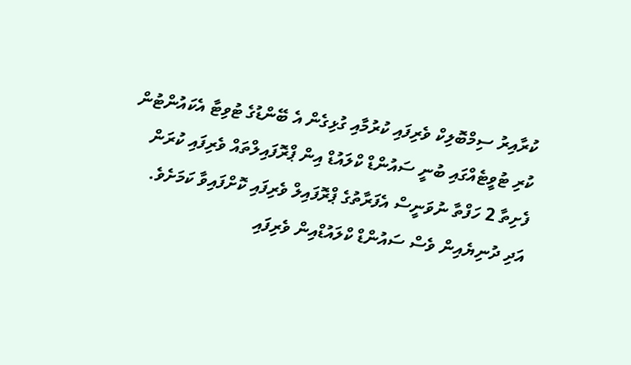ކުރާއިރު ސިމްބޮލިކް ވެރިފައި ކުރުމާއި ގުޅިގެން އެ ބޭންޑުގެ ޓުވިޓާ އެކައުންޓުން ކުރި ޓުވީޓެއްގައި ބުނީ ސައުންޑް ކްލައުޑް އިން ޕްރޮފައިލްތައް ވެރިފައި ކުރަން ފެށިތާ 2 ހަފްތާ ނުވަނީސް އެފަރާތުގެ ޕްރޮފައިލް ވެރިފައި ކޮށްފައިވާ ކަމަށެވެ. އަދި ދުނިޔެއިން ވެސް ސައުންޑް ކްލައުޑްއިން ވެރިފައި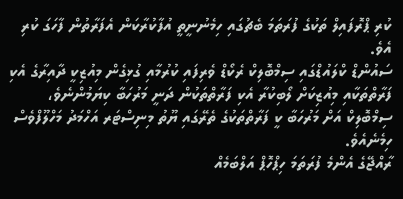ކުރި ޕްރޮފައިލް ތަކުގެ ފުރަތަމަ ބެޗުގައި ހިމެނުނީތީ އުފާކުރާކަން އެފަރާތުން ފާހަގަ ކުރި އެވެ.
ސައުންޑް ކްލައުޑްގައި ސިމްބޮލިކް ރެކޯޑް ވެރިފައި ކުރުމާއި ގުޅިގެން މިއުޒިކީ ދާއިރާގެ އެކި ފަރާތްތަކާއި މިއުޒިކަށް ލޯބިކުރާ އެކި ފަރާތްތަކުން ދަނީ މަރުހަބާ ކިޔަމުންނެވެ، ސިމްބޮލިކް އަށް މަރުހަބާ ކީ ފަރާތްތަކުގެ ތެރޭގައި ޔޫތު މިނިސްޓަރ އަހްމަދު މަހްލޫފްވެސް ހިމެނެއެވެ.
ރާއްޖޭގެ އެންމެ ފުރަތަމަ ހިޕްހޮޕް އަލްބަމެއް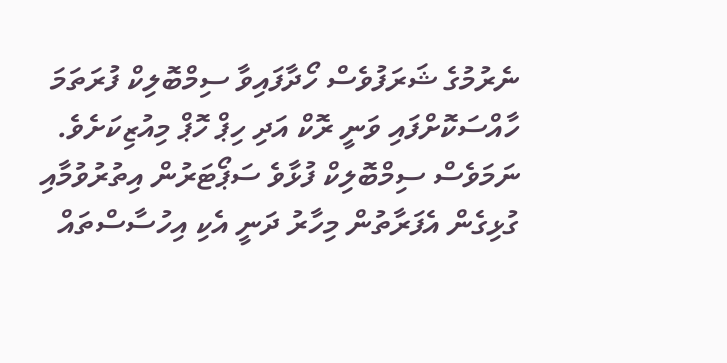ނެރުމުގެ ޝަރަފުވެސް ހޯދާފައިވާ ސިމްބޮލިކް ފުރަތަމަ ހާއްސަކޮށްފައި ވަނީ ރޮކް އަދި ހިޕް ހޮޕް މިއުޒިކަށެވެ. ނަމަވެސް ސިމްބޮލިކް ފުޅާވެ ސަޕޯޓަރުން އިތުރުވުމާއި ގުޅިގެން އެފަރާތުން މިހާރު ދަނީ އެކި އިހުސާސްތައް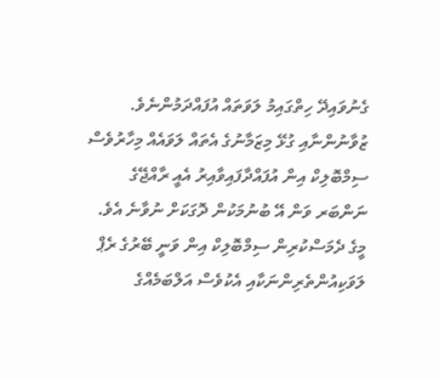ގެނުވައިދޭ ހިތްގައިމު ލަވަތައް އުފައްދަމުންނެވެ. ޒުވާނުންނާއި ގުޅޭ މިޒަމާނުގެ އެތައް ލަވައެއް މިހާރުވެސް ސިމްބޮލިކް އިން އުފައްދާފައިވާއިރު އެއީ ރާއްޖޭގެ ނަންބަރ ވަން އޭ ބުނުމަކުން ދޮގަކަށް ނުވާނެ އެވެ.
މީގެ ދެމަސްކުރިން ސިމްބޮލިކް އިން ވަނީ ބޭރުގެ ރެޕް ލަވަކިއުންތެރިންނަކާއި އެކުވެސް އަލްބަމެއްގެ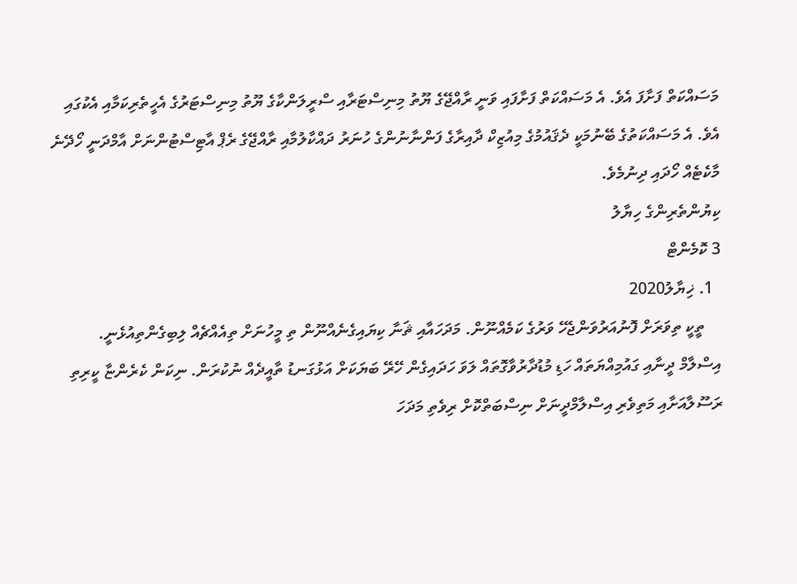މަސައްކަތް ފަށާފަ އެވެ. އެ މަސައްކަތް ފަށާފައި ވަނީ ރާއްޖޭގެ ޔޫތު މިނިސްޓަރާއި ސްރީލަންކާގެ ޔޫތު މިނިސްޓަރުގެ އެހީތެރިކަމާއި އެކުގައި އެވެ. އެ މަސައްކަތުގެ ބޭނުމަކީ ދެޤައުމުގެ މިއުޒިކް ދާއިރާގެ ފަންނާނުންގެ ހުނަރު ދައްކާލުމާއި ރާއްޖޭގެ ރެޕް އާޓިސްޓުންނަށް އާމްދަނީ ހޯދޭނެ މާކެޓެއް ހޯދައި ދިނުމެވެ.
ކިޔުންތެރިންގެ ހިޔާލު
3 ކޮމެންޓް
  1. ޚިޔާލު2020
    ތީކީ ތިވަރަށް ފޮނުއަރުވަންޖެހޭ ވަރުގެ ކަމެއްނޫން. މަދަހައާއި ޘަނާ ކިޔައިގެނެއްނޫން ތި މީހުނަށް ތިއެއްޗެއް ލިބިގެންތިއުޅެނީ. އިސްލާމް ދީނާއި ގައުމިއްޔަތައް ހަޑި މުޑުދާރުވާގޮތައް ލަވަ ހަދައިގެން ހޭރޭ ބަޔަކަށް އަޅުގަނޑު ތާއީދެއް ނުކުރަން. ނިކަން ކެރެންޏާ ކީރިތި ރަސޫލާއަށާއި މަތިވެރި އިސްލާމްދީނަށް ނިސްބަތްކޮށް ރިވެތި މަދަހަ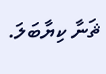ޘަނާ ކިޔާބަލަ.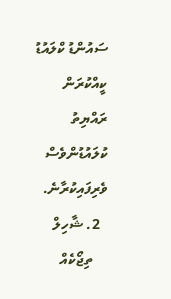ސައުންޑު ކްލައުޑު ކީއްކުރަން ރައްޔިތު ކުލައުޑުންވެސް ވެރިފައިކުރާނެ.
  2. ޝާހިލް
    ތިޖޯކެއް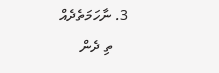3. ނާހަމަތެދެއް
    ތި ދެން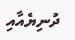ދުނިޔެއާއި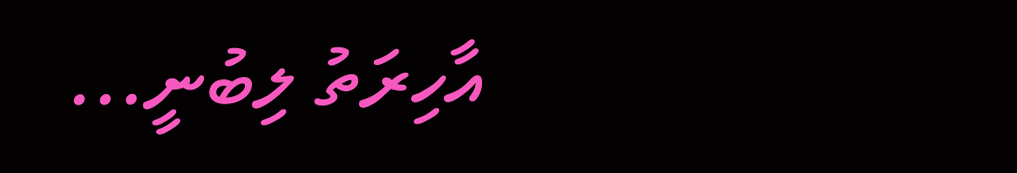އާހިރަތު ލިބުނީ...